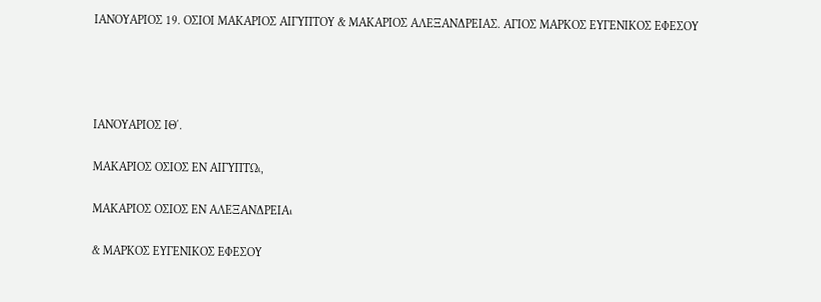ΙΑΝΟΥΑΡΙΟΣ 19. ΟΣΙΟΙ ΜΑΚΑΡΙΟΣ ΑΙΓΥΠΤΟΥ & ΜΑΚΑΡΙΟΣ ΑΛΕΞΑΝΔΡΕΙΑΣ. ΑΓΙΟΣ ΜΑΡΚΟΣ ΕΥΓΕΝΙΚΟΣ ΕΦΕΣΟΥ




ΙΑΝΟΥΑΡΙΟΣ ΙΘ΄.

ΜΑΚΑΡΙΟΣ ΟΣΙΟΣ ΕΝ ΑΙΓΥΠΤῼ,

ΜΑΚΑΡΙΟΣ ΟΣΙΟΣ ΕΝ ΑΛΕΞΑΝΔΡΕΙᾼ

& ΜΑΡΚΟΣ ΕΥΓΕΝΙΚΟΣ ΕΦΕΣΟΥ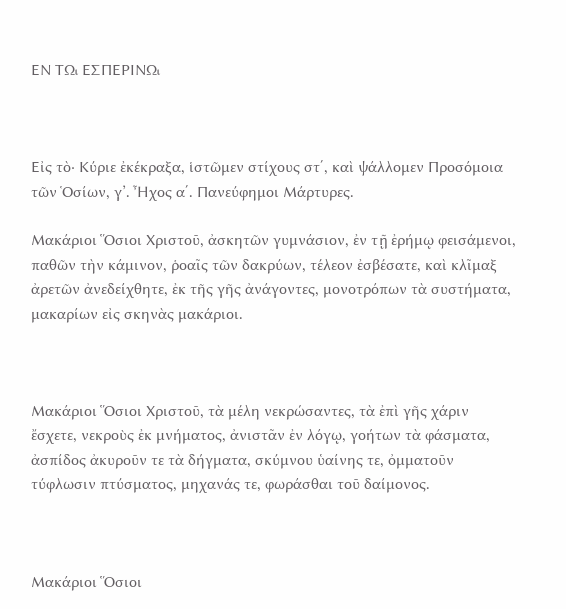ΕΝ Τῼ ΕΣΠΕΡΙΝῼ



Εἰς τὸ· Κύριε ἐκέκραξα, ἱστῶμεν στίχους στ΄, καὶ ψάλλομεν Προσόμοια τῶν Ὁσίων, γ’. Ἦχος α΄. Πανεύφημοι Μάρτυρες.

Μακάριοι Ὅσιοι Χριστοῦ, ἀσκητῶν γυμνάσιον, ἐν τῇ ἐρήμῳ φεισάμενοι, παθῶν τὴν κάμινον, ῥοαῖς τῶν δακρύων, τέλεον ἐσβέσατε, καὶ κλῖμαξ ἀρετῶν ἀνεδείχθητε, ἐκ τῆς γῆς ἀνάγοντες, μονοτρόπων τὰ συστήματα, μακαρίων εἰς σκηνὰς μακάριοι.



Μακάριοι Ὅσιοι Χριστοῦ, τὰ μέλη νεκρώσαντες, τὰ ἐπὶ γῆς χάριν ἔσχετε, νεκροὺς ἐκ μνήματος, ἀνιστᾶν ἐν λόγῳ, γοήτων τὰ φάσματα, ἀσπίδος ἀκυροῦν τε τὰ δήγματα, σκύμνου ὑαίνης τε, ὀμματοῦν τύφλωσιν πτύσματος, μηχανάς τε, φωράσθαι τοῦ δαίμονος.



Μακάριοι Ὅσιοι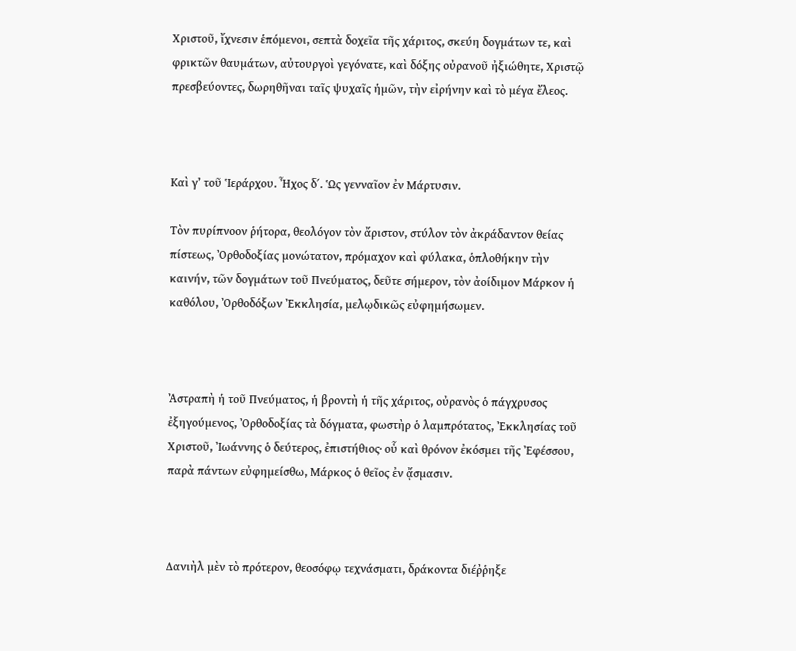Χριστοῦ, ἴχνεσιν ἑπόμενοι, σεπτὰ δοχεῖα τῆς χάριτος, σκεύη δογμάτων τε, καὶ φρικτῶν θαυμάτων, αὐτουργοὶ γεγόνατε, καὶ δόξης οὐρανοῦ ἠξιώθητε, Χριστῷ πρεσβεύοντες, δωρηθῆναι ταῖς ψυχαῖς ἡμῶν, τὴν εἰρήνην καὶ τὸ μέγα ἔλεος.



Καὶ γ’ τοῦ Ἱεράρχου. Ἦχος δ΄. Ὡς γενναῖον ἐν Μάρτυσιν.

Τὸν πυρίπνοον ῥήτορα, θεολόγον τὸν ἄριστον, στύλον τὸν ἀκράδαντον θείας πίστεως, Ὀρθοδοξίας μονώτατον, πρόμαχον καὶ φύλακα, ὁπλοθήκην τὴν καινήν, τῶν δογμάτων τοῦ Πνεύματος, δεῦτε σήμερον, τὸν ἀοίδιμον Μάρκον ἡ καθόλου, Ὀρθοδόξων Ἐκκλησία, μελῳδικῶς εὐφημήσωμεν.



Ἀστραπὴ ἡ τοῦ Πνεύματος, ἡ βροντὴ ἡ τῆς χάριτος, οὐρανὸς ὁ πάγχρυσος ἐξηγούμενος, Ὀρθοδοξίας τὰ δόγματα, φωστὴρ ὁ λαμπρότατος, Ἐκκλησίας τοῦ Χριστοῦ, Ἰωάννης ὁ δεύτερος, ἐπιστήθιος· οὗ καὶ θρόνον ἐκόσμει τῆς Ἐφέσσου, παρὰ πάντων εὐφημείσθω, Μάρκος ὁ θεῖος ἐν ᾄσμασιν.



Δανιὴλ μὲν τὸ πρότερον, θεοσόφῳ τεχνάσματι, δράκοντα διέῤῥηξε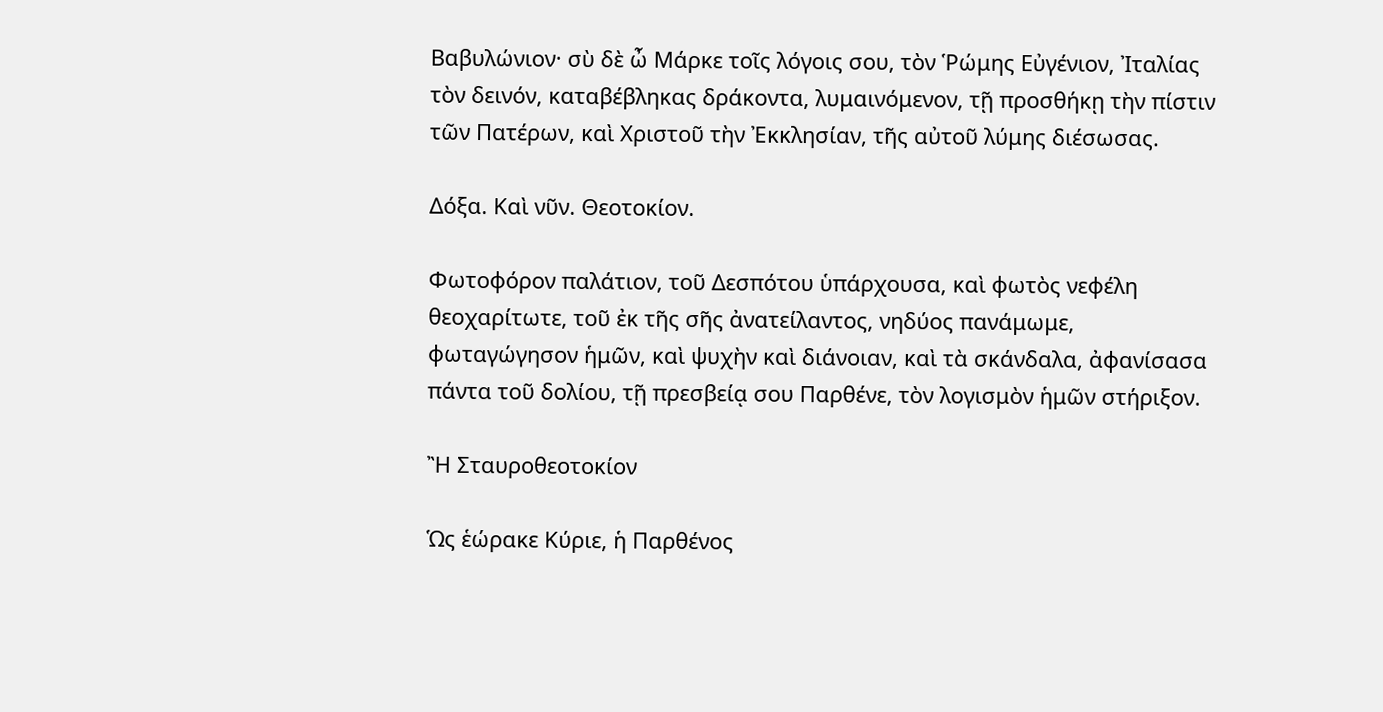Βαβυλώνιον· σὺ δὲ ὦ Μάρκε τοῖς λόγοις σου, τὸν Ῥώμης Εὐγένιον, Ἰταλίας τὸν δεινόν, καταβέβληκας δράκοντα, λυμαινόμενον, τῇ προσθήκῃ τὴν πίστιν τῶν Πατέρων, καὶ Χριστοῦ τὴν Ἐκκλησίαν, τῆς αὐτοῦ λύμης διέσωσας.

Δόξα. Καὶ νῦν. Θεοτοκίον.

Φωτοφόρον παλάτιον, τοῦ Δεσπότου ὑπάρχουσα, καὶ φωτὸς νεφέλη θεοχαρίτωτε, τοῦ ἐκ τῆς σῆς ἀνατείλαντος, νηδύος πανάμωμε, φωταγώγησον ἡμῶν, καὶ ψυχὴν καὶ διάνοιαν, καὶ τὰ σκάνδαλα, ἀφανίσασα πάντα τοῦ δολίου, τῇ πρεσβείᾳ σου Παρθένε, τὸν λογισμὸν ἡμῶν στήριξον.

Ἢ Σταυροθεοτοκίον

Ὡς ἑώρακε Κύριε, ἡ Παρθένος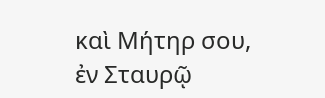καὶ Μήτηρ σου, ἐν Σταυρῷ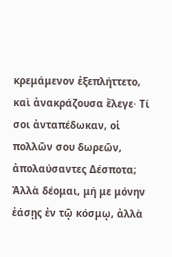κρεμάμενον ἐξεπλήττετο, καὶ ἀνακράζουσα ἔλεγε· Τί σοι ἀνταπέδωκαν, οἱ πολλῶν σου δωρεῶν, ἀπολαύσαντες Δέσποτα; Ἀλλὰ δέομαι, μή με μόνην ἐάσῃς ἐν τῷ κόσμῳ, ἀλλὰ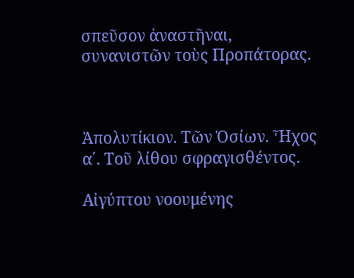σπεῦσον ἀναστῆναι, συνανιστῶν τοὺς Προπάτορας.



Ἀπολυτίκιον. Τῶν Ὁσίων. Ἦχος α΄. Τοῦ λίθου σφραγισθέντος.

Αἰγύπτου νοουμένης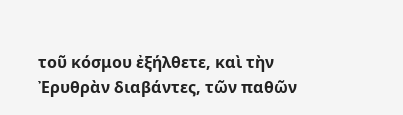τοῦ κόσμου ἐξήλθετε, καὶ τὴν Ἐρυθρὰν διαβάντες, τῶν παθῶν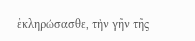ἐκληρώσασθε, τὴν γῆν τῆς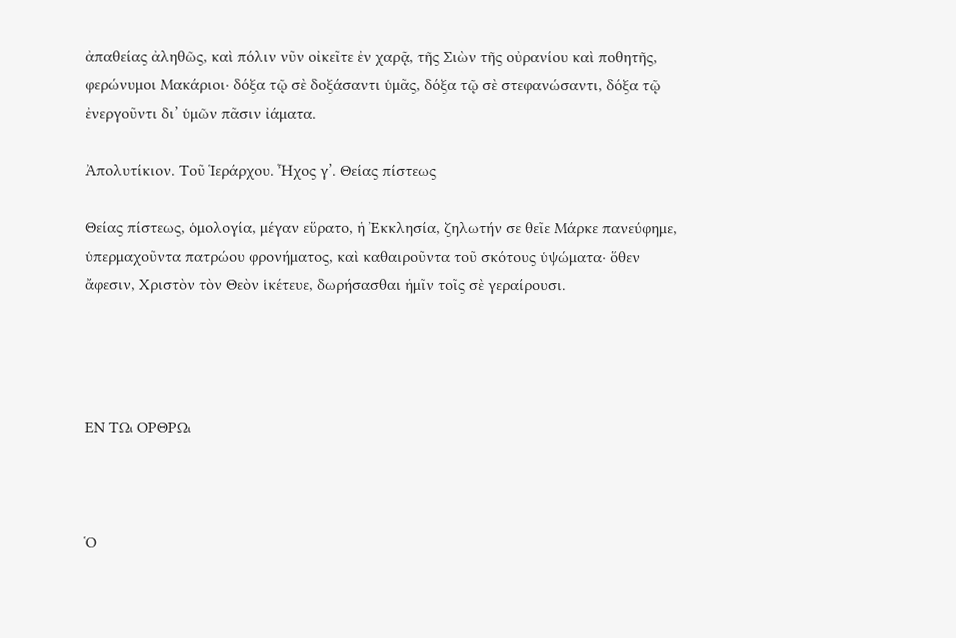ἀπαθείας ἀληθῶς, καὶ πόλιν νῦν οἰκεῖτε ἐν χαρᾷ, τῆς Σιὼν τῆς οὐρανίου καὶ ποθητῆς, φερώνυμοι Μακάριοι· δόξα τῷ σὲ δοξάσαντι ὑμᾶς, δόξα τῷ σὲ στεφανώσαντι, δόξα τῷ ἐνεργοῦντι δι’ ὑμῶν πᾶσιν ἰάματα.

Ἀπολυτίκιον. Τοῦ Ἱεράρχου. Ἦχος γ’. Θείας πίστεως

Θείας πίστεως, ὁμολογία, μέγαν εὕρατο, ἡ Ἐκκλησία, ζηλωτήν σε θεῖε Μάρκε πανεύφημε, ὑπερμαχοῦντα πατρώου φρονήματος, καὶ καθαιροῦντα τοῦ σκότους ὑψώματα· ὅθεν ἄφεσιν, Χριστὸν τὸν Θεὸν ἱκέτευε, δωρήσασθαι ἡμῖν τοῖς σὲ γεραίρουσι.




ΕΝ Τῼ ΟΡΘΡῼ



Ὁ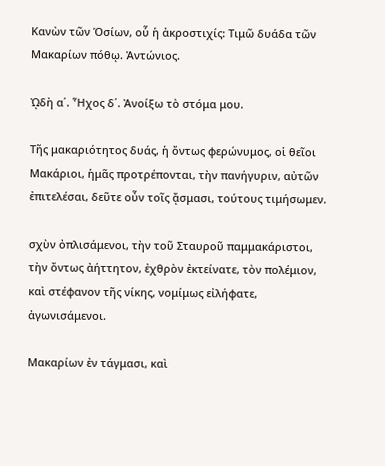Κανὼν τῶν Ὁσίων, οὗ ἡ ἀκροστιχίς: Τιμῶ δυάδα τῶν Μακαρίων πόθῳ. Ἀντώνιος.

ᾨδὴ α΄. Ἦχος δ΄. Ἀνοίξω τὸ στόμα μου.

Τῆς μακαριότητος δυάς, ἡ ὄντως φερώνυμος, οἱ θεῖοι Μακάριοι, ἡμᾶς προτρέπονται, τὴν πανήγυριν, αὐτῶν ἐπιτελέσαι, δεῦτε οὖν τοῖς ᾄσμασι, τούτους τιμήσωμεν.

σχὺν ὀπλισάμενοι, τὴν τοῦ Σταυροῦ παμμακάριστοι, τὴν ὄντως ἀήττητον, ἐχθρὸν ἐκτείνατε, τὸν πολέμιον, καὶ στέφανον τῆς νίκης, νομίμως εἰλήφατε, ἀγωνισάμενοι.

Μακαρίων ἐν τάγμασι, καὶ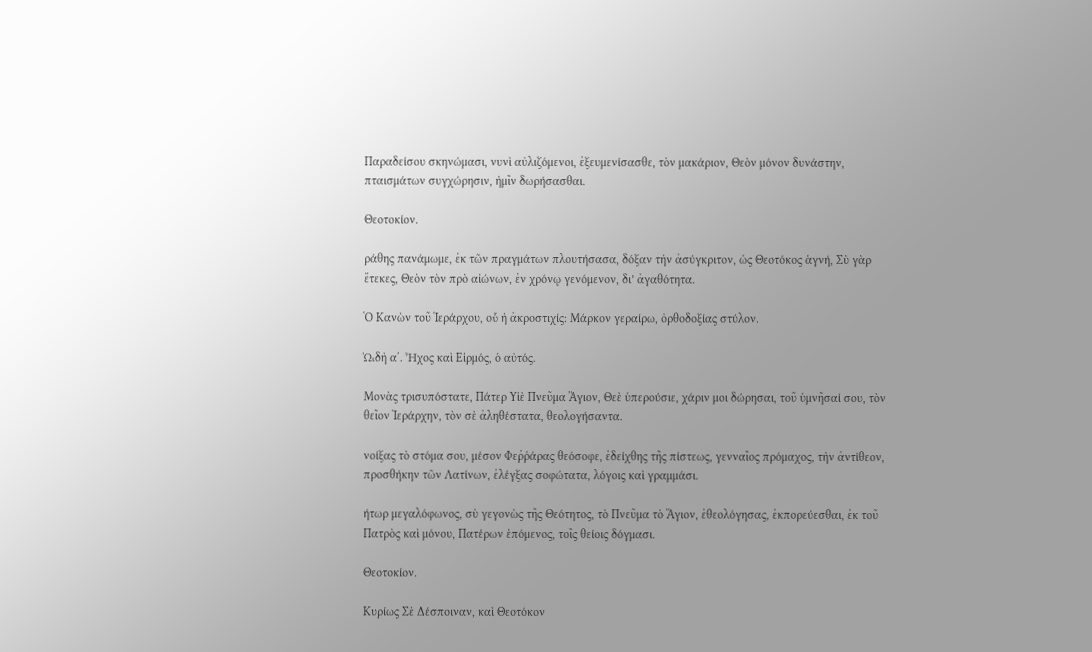Παραδείσου σκηνώμασι, νυνὶ αὐλιζόμενοι, ἐξευμενίσασθε, τὸν μακάριον, Θεὸν μόνον δυνάστην, πταισμάτων συγχώρησιν, ἡμῖν δωρήσασθαι.

Θεοτοκίον.

ράθης πανάμωμε, ἐκ τῶν πραγμάτων πλουτήσασα, δόξαν τὴν ἀσύγκριτον, ὡς Θεοτόκος ἁγνή, Σὺ γὰρ ἔτεκες, Θεὸν τὸν πρὸ αἰώνων, ἐν χρόνῳ γενόμενον, δι’ ἀγαθότητα.

Ὁ Κανὼν τοῦ Ἱεράρχου, οὗ ἡ ἀκροστιχίς: Μάρκον γεραίρω, ὀρθοδοξίας στύλον.

ᾨδὴ α΄. Ἦχος καὶ Εἱρμός, ὁ αὐτός.

Μονὰς τρισυπόστατε, Πάτερ Υἱὲ Πνεῦμα Ἅγιον, Θεὲ ὑπερούσιε, χάριν μοι δώρησαι, τοῦ ὑμνῆσαί σου, τὸν θεῖον Ἱεράρχην, τὸν σὲ ἀληθέστατα, θεολογήσαντα.

νοίξας τὸ στόμα σου, μέσον Φεῤῥάρας θεόσοφε, ἐδείχθης τῆς πίστεως, γενναῖος πρόμαχος, τὴν ἀντίθεον, προσθήκην τῶν Λατίνων, ἐλέγξας σοφώτατα, λόγοις καὶ γραμμάσι.

ήτωρ μεγαλόφωνος, σὺ γεγονὼς τῆς Θεότητος, τὸ Πνεῦμα τὸ Ἅγιον, ἐθεολόγησας, ἐκπορεύεσθαι, ἐκ τοῦ Πατρὸς καὶ μόνου, Πατέρων ἑπόμενος, τοῖς θείοις δόγμασι.

Θεοτοκίον.

Κυρίως Σὲ Δέσποιναν, καὶ Θεοτόκον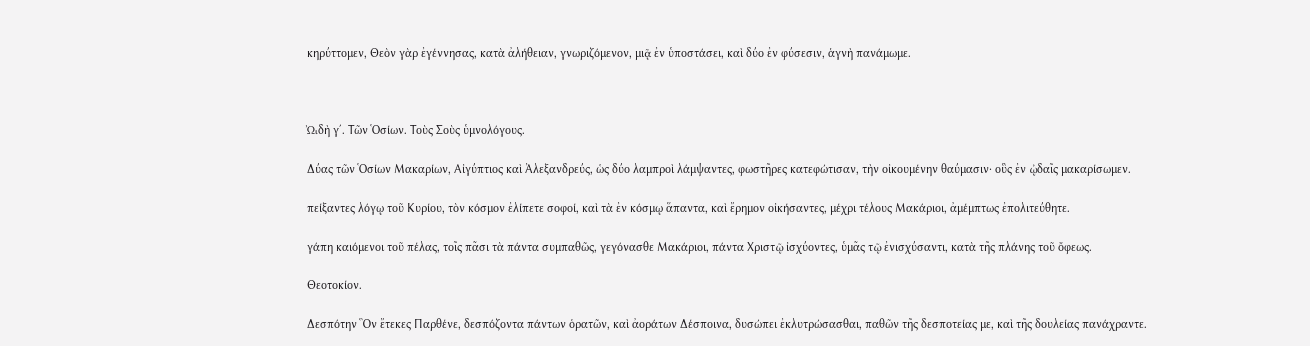κηρύττομεν, Θεὸν γὰρ ἐγέννησας, κατὰ ἀλήθειαν, γνωριζόμενον, μιᾷ ἐν ὑποστάσει, καὶ δύο ἐν φύσεσιν, ἁγνὴ πανάμωμε.



ᾨδὴ γ΄. Τῶν Ὁσίων. Τοὺς Σοὺς ὑμνολόγους.

Δύας τῶν Ὁσίων Μακαρίων, Αἰγύπτιος καὶ Ἀλεξανδρεύς, ὡς δύο λαμπροὶ λάμψαντες, φωστῆρες κατεφώτισαν, τὴν οἰκουμένην θαύμασιν· οὓς ἐν ᾠδαῖς μακαρίσωμεν.

πείξαντες λόγῳ τοῦ Κυρίου, τὸν κόσμον ἐλίπετε σοφοί, καὶ τὰ ἐν κόσμῳ ἅπαντα, καὶ ἔρημον οἰκήσαντες, μέχρι τέλους Μακάριοι, ἀμέμπτως ἐπολιτεύθητε.

γάπη καιόμενοι τοῦ πέλας, τοῖς πᾶσι τὰ πάντα συμπαθῶς, γεγόνασθε Μακάριοι, πάντα Χριστῷ ἰσχύοντες, ὑμᾶς τῷ ἐνισχύσαντι, κατὰ τῆς πλάνης τοῦ ὄφεως.

Θεοτοκίον.

Δεσπότην Ὃν ἔτεκες Παρθένε, δεσπόζοντα πάντων ὁρατῶν, καὶ ἀοράτων Δέσποινα, δυσώπει ἐκλυτρώσασθαι, παθῶν τῆς δεσποτείας με, καὶ τῆς δουλείας πανάχραντε.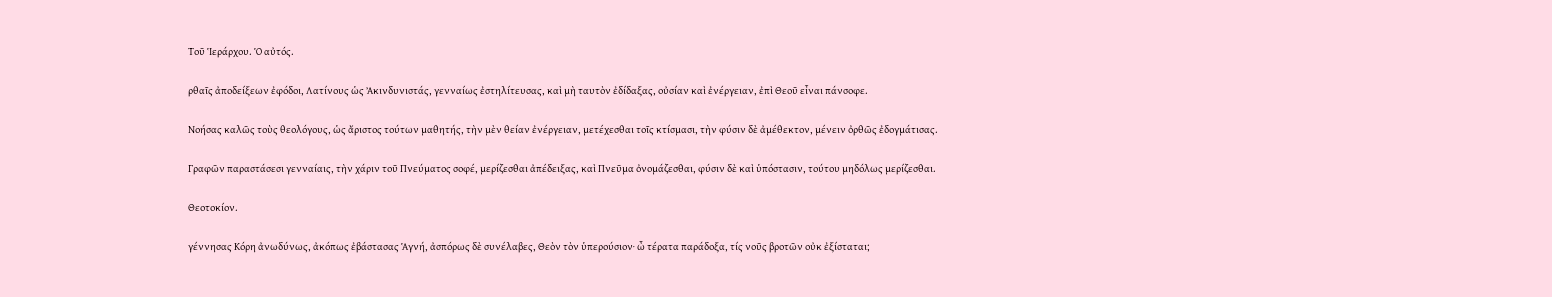Τοῦ Ἱεράρχου. Ὁ αὐτός.

ρθαῖς ἀποδείξεων ἐφόδοι, Λατίνους ὡς Ἀκινδυνιστάς, γενναίως ἐστηλίτευσας, καὶ μὴ ταυτὸν ἐδίδαξας, οὐσίαν καὶ ἐνέργειαν, ἐπὶ Θεοῦ εἶναι πάνσοφε.

Νοήσας καλῶς τοὺς θεολόγους, ὡς ἄριστος τούτων μαθητής, τὴν μὲν θείαν ἐνέργειαν, μετέχεσθαι τοῖς κτίσμασι, τὴν φύσιν δὲ ἀμέθεκτον, μένειν ὀρθῶς ἐδογμάτισας.

Γραφῶν παραστάσεσι γενναίαις, τὴν χάριν τοῦ Πνεύματος σοφέ, μερίζεσθαι ἀπέδειξας, καὶ Πνεῦμα ὀνομάζεσθαι, φύσιν δὲ καὶ ὑπόστασιν, τούτου μηδόλως μερίζεσθαι.

Θεοτοκίον.

γέννησας Κόρη ἀνωδύνως, ἀκόπως ἐβάστασας Ἁγνή, ἀσπόρως δὲ συνέλαβες, Θεὸν τὸν ὑπερούσιον· ὦ τέρατα παράδοξα, τίς νοῦς βροτῶν οὐκ ἐξίσταται;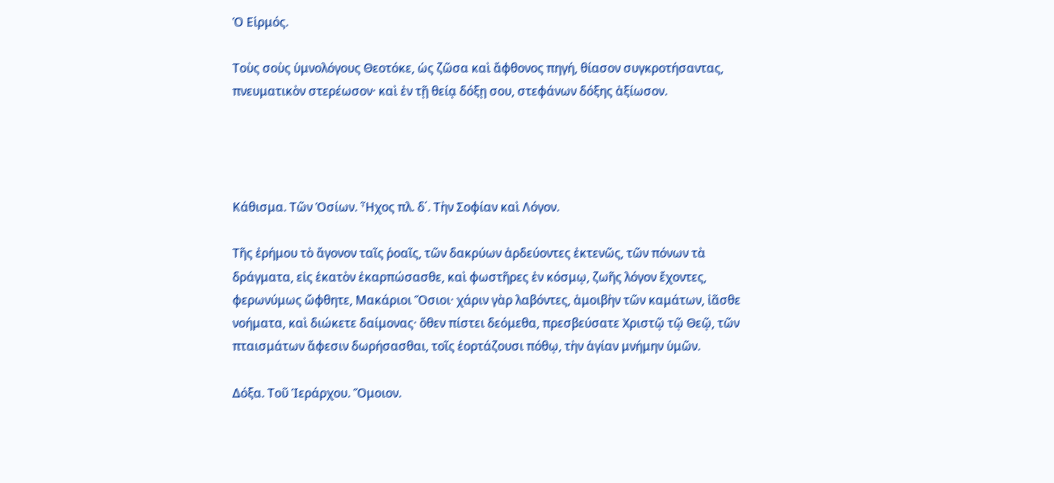Ὁ Εἱρμός.

Τοὺς σοὺς ὑμνολόγους Θεοτόκε, ὡς ζῶσα καὶ ἄφθονος πηγή, θίασον συγκροτήσαντας, πνευματικὸν στερέωσον· καὶ ἐν τῇ θείᾳ δόξῃ σου, στεφάνων δόξης ἀξίωσον.




Κάθισμα. Τῶν Ὁσίων. Ἦχος πλ. δ΄. Τὴν Σοφίαν καὶ Λόγον.

Τῆς ἐρήμου τὸ ἄγονον ταῖς ῥοαῖς, τῶν δακρύων ἀρδεύοντες ἐκτενῶς, τῶν πόνων τὰ δράγματα, εἰς ἑκατὸν ἐκαρπώσασθε, καὶ φωστῆρες ἐν κόσμῳ, ζωῆς λόγον ἔχοντες, φερωνύμως ὤφθητε, Μακάριοι Ὅσιοι· χάριν γὰρ λαβόντες, ἀμοιβὴν τῶν καμάτων, ἰᾶσθε νοήματα, καὶ διώκετε δαίμονας· ὅθεν πίστει δεόμεθα, πρεσβεύσατε Χριστῷ τῷ Θεῷ, τῶν πταισμάτων ἄφεσιν δωρήσασθαι, τοῖς ἑορτάζουσι πόθῳ, τὴν ἁγίαν μνήμην ὑμῶν.

Δόξα. Τοῦ Ἱεράρχου. Ὅμοιον.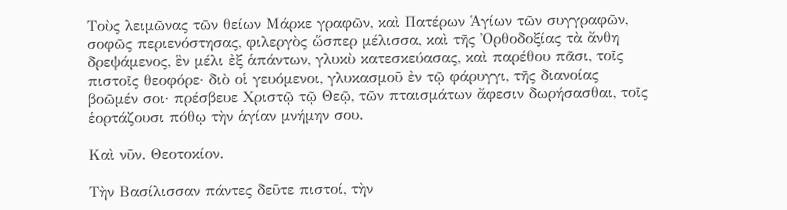Τοὺς λειμῶνας τῶν θείων Μάρκε γραφῶν, καὶ Πατέρων Ἁγίων τῶν συγγραφῶν, σοφῶς περιενόστησας, φιλεργὸς ὥσπερ μέλισσα, καὶ τῆς Ὀρθοδοξίας τὰ ἄνθη δρεψάμενος, ἓν μέλι ἐξ ἁπάντων, γλυκὺ κατεσκεύασας, καὶ παρέθου πᾶσι, τοῖς πιστοῖς θεοφόρε· διὸ οἱ γευόμενοι, γλυκασμοῦ ἐν τῷ φάρυγγι, τῆς διανοίας βοῶμέν σοι· πρέσβευε Χριστῷ τῷ Θεῷ, τῶν πταισμάτων ἄφεσιν δωρήσασθαι, τοῖς ἑορτάζουσι πόθῳ τὴν ἁγίαν μνήμην σου.

Καὶ νῦν. Θεοτοκίον.

Τὴν Βασίλισσαν πάντες δεῦτε πιστοί, τὴν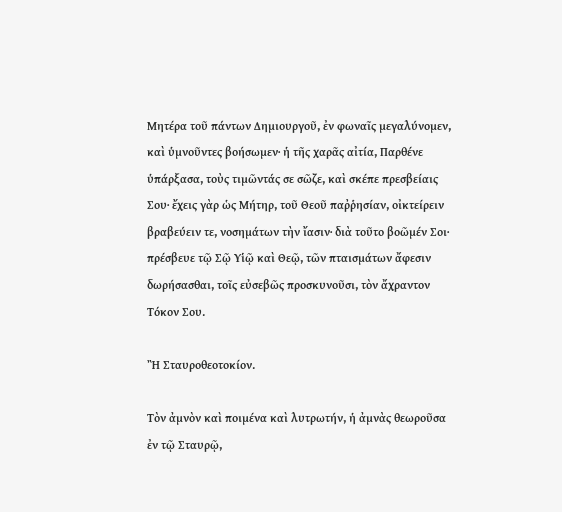Μητέρα τοῦ πάντων Δημιουργοῦ, ἐν φωναῖς μεγαλύνομεν, καὶ ὑμνοῦντες βοήσωμεν· ἡ τῆς χαρᾶς αἰτία, Παρθένε ὑπάρξασα, τοὺς τιμῶντάς σε σῶζε, καὶ σκέπε πρεσβείαις Σου· ἔχεις γὰρ ὡς Μήτηρ, τοῦ Θεοῦ παῤῥησίαν, οἰκτείρειν βραβεύειν τε, νοσημάτων τὴν ἴασιν· διὰ τοῦτο βοῶμέν Σοι· πρέσβευε τῷ Σῷ Υἱῷ καὶ Θεῷ, τῶν πταισμάτων ἄφεσιν δωρήσασθαι, τοῖς εὐσεβῶς προσκυνοῦσι, τὸν ἄχραντον Τόκον Σου.

Ἢ Σταυροθεοτοκίον.

Τὸν ἀμνὸν καὶ ποιμένα καὶ λυτρωτήν, ἡ ἀμνὰς θεωροῦσα ἐν τῷ Σταυρῷ,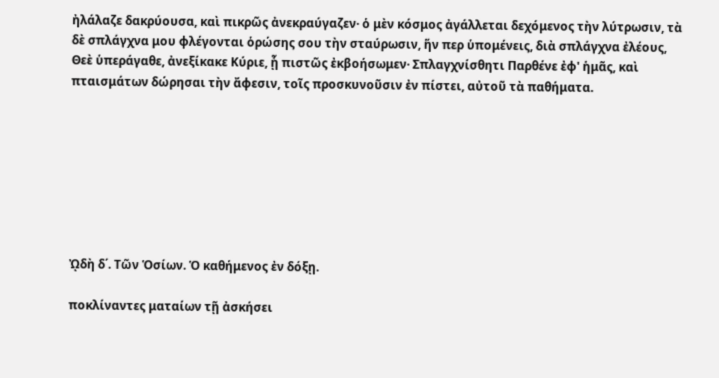ἠλάλαζε δακρύουσα, καὶ πικρῶς ἀνεκραύγαζεν· ὁ μὲν κόσμος ἀγάλλεται δεχόμενος τὴν λύτρωσιν, τὰ δὲ σπλάγχνα μου φλέγονται ὁρώσης σου τὴν σταύρωσιν, ἥν περ ὑπομένεις, διὰ σπλάγχνα ἐλέους, Θεὲ ὑπεράγαθε, ἀνεξίκακε Κύριε, ᾗ πιστῶς ἐκβοήσωμεν· Σπλαγχνίσθητι Παρθένε ἐφ' ἡμᾶς, καὶ πταισμάτων δώρησαι τὴν ἄφεσιν, τοῖς προσκυνοῦσιν ἐν πίστει, αὐτοῦ τὰ παθήματα.








ᾨδὴ δ΄. Τῶν Ὁσίων. Ὁ καθήμενος ἐν δόξῃ.

ποκλίναντες ματαίων τῇ ἀσκήσει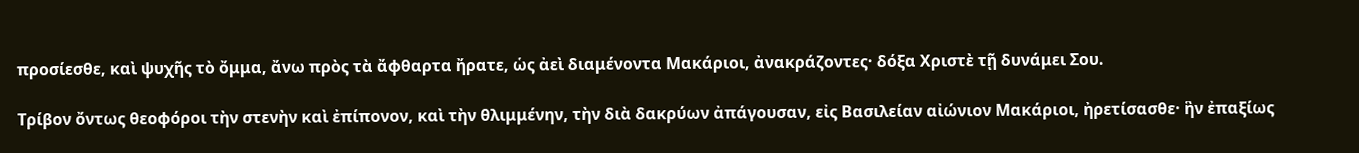προσίεσθε, καὶ ψυχῆς τὸ ὄμμα, ἄνω πρὸς τὰ ἄφθαρτα ἤρατε, ὡς ἀεὶ διαμένοντα Μακάριοι, ἀνακράζοντες· δόξα Χριστὲ τῇ δυνάμει Σου.

Τρίβον ὄντως θεοφόροι τὴν στενὴν καὶ ἐπίπονον, καὶ τὴν θλιμμένην, τὴν διὰ δακρύων ἀπάγουσαν, εἰς Βασιλείαν αἰώνιον Μακάριοι, ἠρετίσασθε· ἣν ἐπαξίως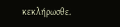κεκλήρωσθε.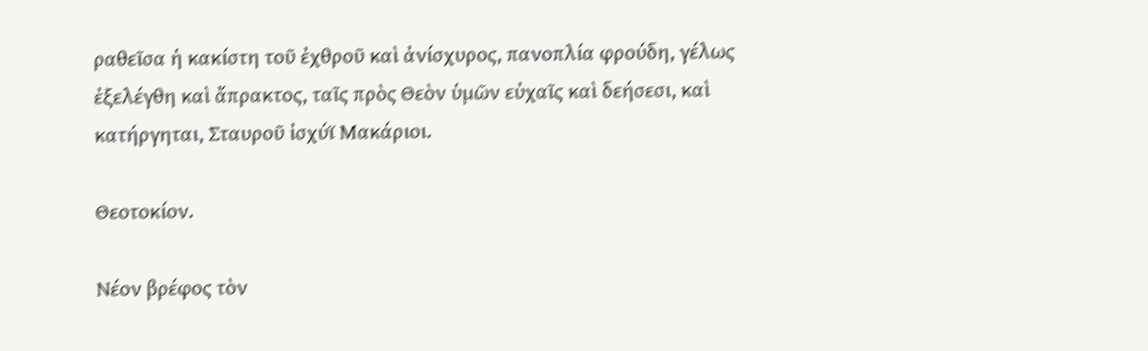ραθεῖσα ἡ κακίστη τοῦ ἐχθροῦ καὶ ἀνίσχυρος, πανοπλία φρούδη, γέλως ἐξελέγθη καὶ ἄπρακτος, ταῖς πρὸς Θεὸν ὑμῶν εὐχαῖς καὶ δεήσεσι, καὶ κατήργηται, Σταυροῦ ἰσχύϊ Μακάριοι.

Θεοτοκίον.

Νέον βρέφος τὸν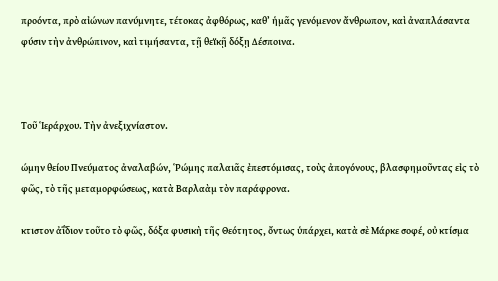προόντα, πρὸ αἰώνων πανύμνητε, τέτοκας ἀφθόρως, καθ’ ἡμᾶς γενόμενον ἄνθρωπον, καὶ ἀναπλάσαντα φύσιν τὴν ἀνθρώπινον, καὶ τιμήσαντα, τῇ θεϊκῇ δόξῃ Δέσποινα.



Τοῦ Ἱεράρχου. Τὴν ἀνεξιχνίαστον.

ώμην θείου Πνεύματος ἀναλαβών, Ῥώμης παλαιᾶς ἐπεστόμισας, τοὺς ἀπογόνους, βλασφημοῦντας εἰς τὸ φῶς, τὸ τῆς μεταμορφώσεως, κατὰ Βαρλαὰμ τὸν παράφρονα.

κτιστον ἀΐδιον τοῦτο τὸ φῶς, δόξα φυσικὴ τῆς Θεότητος, ὄντως ὑπάρχει, κατὰ σὲ Μάρκε σοφέ, οὐ κτίσμα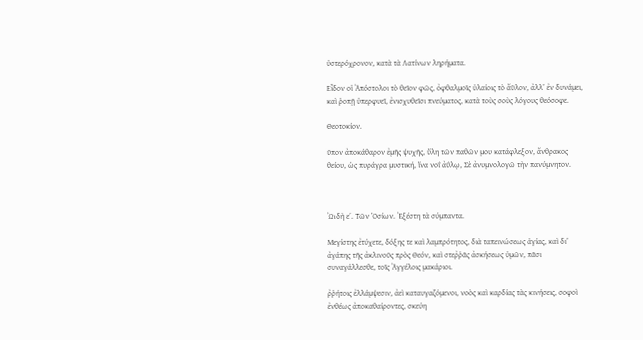ὑστερόχρονον, κατὰ τὰ Λατίνων ληρήματα.

Εἶδον οἱ Ἀπόστολοι τὸ θεῖον φῶς, ὀφθαλμοῖς ὑλαίοις τὸ ἄϋλον, ἀλλ’ ἐν δυνάμει, καὶ ῥοπῇ ὑπερφυεῖ, ἐνισχυθεῖσι πνεύματος, κατὰ τοὺς σοὺς λόγους θεόσοφε.

Θεοτοκίον.

ῦπον ἀποκάθαρον ἐμῆς ψυχῆς, ὕλη τῶν παθῶν μου κατάφλεξον, ἄνθρακος θείου, ὡς πυράγρα μυστική, ἵνα νοΐ ἀΰλῳ, Σὲ ἀνυμνολογῶ τὴν πανύμνητον.



ᾨδὴ ε΄. Τῶν Ὁσίων. Ἐξέστη τὰ σύμπαντα.

Μεγίστης ἐτύχετε, δόξης τε καὶ λαμπρότητος, διὰ ταπεινώσεως ἁγίας, καὶ δι’ ἀγάπης τῆς ἀκλινοῦς πρὸς Θεόν, καὶ στεῤῥᾶς ἀσκήσεως ὑμῶν, πᾶσι συναγάλλεσθε, τοῖς Ἀγγέλοις μακάριοι.

ῤῥήτοις ἐλλάμψεσιν, ἀεὶ καταυγαζόμενοι, νοὸς καὶ καρδίας τὰς κινήσεις, σοφοὶ ἐνθέως ἀποκαθαίροντες, σκεύη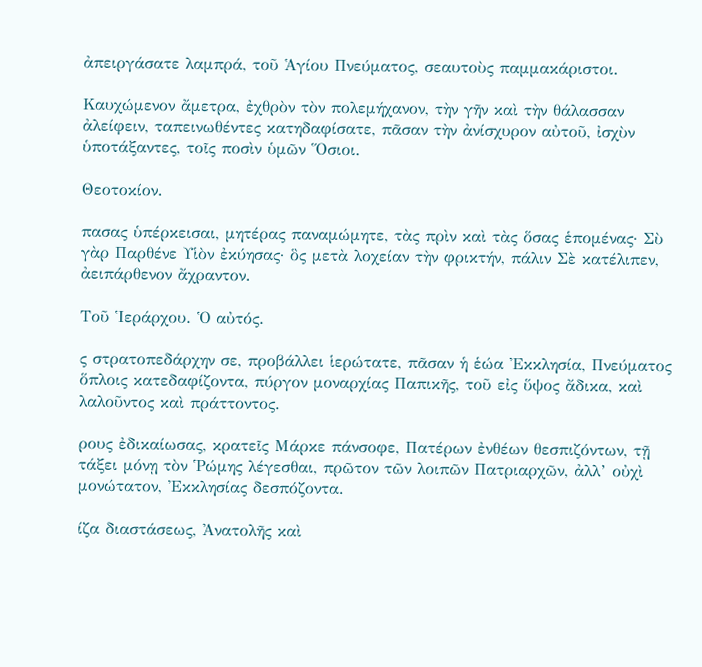ἀπειργάσατε λαμπρά, τοῦ Ἁγίου Πνεύματος, σεαυτοὺς παμμακάριστοι.

Καυχώμενον ἄμετρα, ἐχθρὸν τὸν πολεμήχανον, τὴν γῆν καὶ τὴν θάλασσαν ἀλείφειν, ταπεινωθέντες κατηδαφίσατε, πᾶσαν τὴν ἀνίσχυρον αὐτοῦ, ἰσχὺν ὑποτάξαντες, τοῖς ποσὶν ὑμῶν Ὅσιοι.

Θεοτοκίον.

πασας ὑπέρκεισαι, μητέρας παναμώμητε, τὰς πρὶν καὶ τὰς ὅσας ἑπομένας· Σὺ γὰρ Παρθένε Υἱὸν ἐκύησας· ὃς μετὰ λοχείαν τὴν φρικτήν, πάλιν Σὲ κατέλιπεν, ἀειπάρθενον ἄχραντον.

Τοῦ Ἱεράρχου. Ὁ αὐτός.

ς στρατοπεδάρχην σε, προβάλλει ἱερώτατε, πᾶσαν ἡ ἑώα Ἐκκλησία, Πνεύματος ὅπλοις κατεδαφίζοντα, πύργον μοναρχίας Παπικῆς, τοῦ εἰς ὕψος ἄδικα, καὶ λαλοῦντος καὶ πράττοντος.

ρους ἐδικαίωσας, κρατεῖς Μάρκε πάνσοφε, Πατέρων ἐνθέων θεσπιζόντων, τῇ τάξει μόνῃ τὸν Ῥώμης λέγεσθαι, πρῶτον τῶν λοιπῶν Πατριαρχῶν, ἀλλ’ οὐχὶ μονώτατον, Ἐκκλησίας δεσπόζοντα.

ίζα διαστάσεως, Ἀνατολῆς καὶ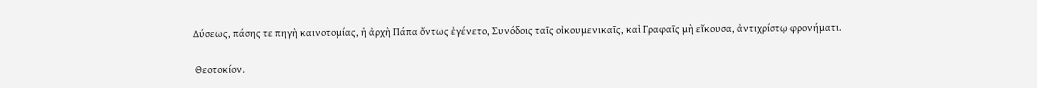Δύσεως, πάσης τε πηγὴ καινοτομίας, ἡ ἀρχὴ Πάπα ὄντως ἐγένετο, Συνόδοις ταῖς οἰκουμενικαῖς, καὶ Γραφαῖς μὴ εἴκουσα, ἀντιχρίστῳ φρονήματι.

 Θεοτοκίον.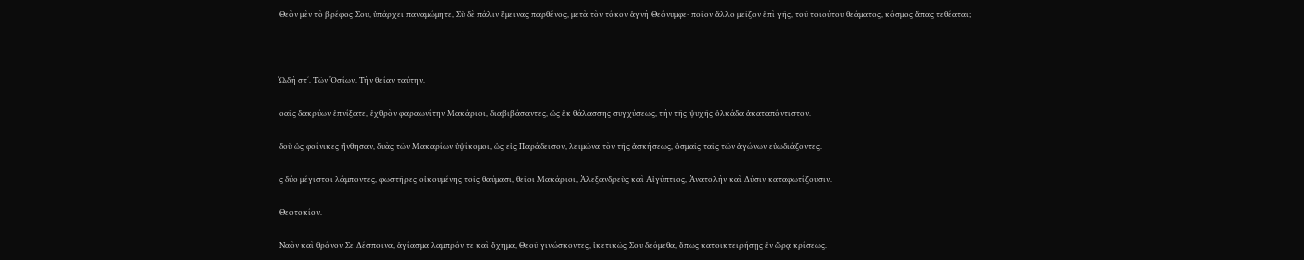Θεὸν μὲν τὸ βρέφος Σου, ὑπάρχει παναμώμητε, Σὺ δὲ πάλιν ἔμεινας παρθένος, μετὰ τὸν τόκον ἁγνὴ Θεόνυμφε· ποῖον ἄλλο μεῖζον ἐπὶ γῆς, τοῦ τοιούτου θεάματος, κόσμος ἅπας τεθέαται;



ᾨδὴ στ΄. Τῶν Ὁσίων. Τὴν θείαν ταύτην.

οαῖς δακρύων ἐπνίξατε, ἐχθρὸν φαραωνίτην Μακάριοι, διαβιβάσαντες, ὡς ἐκ θάλασσης συγχύσεως, τὴν τῆς ψυχῆς ὁλκάδα ἀκαταπόντιστον.

δοὺ ὡς φοίνικες ἤνθησαν, δυὰς τῶν Μακαρίων ὑψίκομοι, ὡς εἰς Παράδεισον, λειμῶνα τὸν τῆς ἀσκήσεως, ὀσμαῖς ταῖς τῶν ἀγώνων εὐωδιάζοντες.

ς δύο μέγιστοι λάμποντες, φωστῆρες οἰκουμένης τοῖς θαύμασι, θεῖοι Μακάριοι, Ἀλεξανδρεὺς καὶ Αἰγύπτιος, Ἀνατολὴν καὶ Δύσιν καταφωτίζουσιν.

Θεοτοκίον.

Ναὸν καὶ θρόνον Σε Δέσποινα, ἁγίασμα λαμπρόν τε καὶ ὄχημα, Θεοῦ γινώσκοντες, ἱκετικῶς Σου δεόμεθα, ὅπως κατοικτειρήσῃς ἐν ὥρᾳ κρίσεως.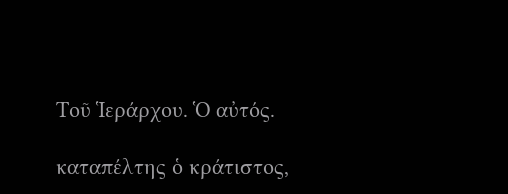Τοῦ Ἱεράρχου. Ὁ αὐτός.

καταπέλτης ὁ κράτιστος,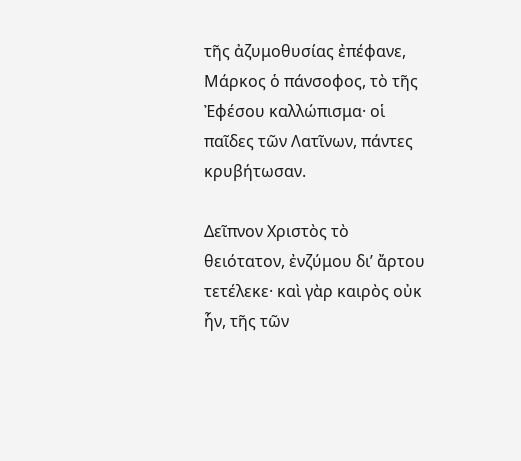τῆς ἀζυμοθυσίας ἐπέφανε, Μάρκος ὁ πάνσοφος, τὸ τῆς Ἐφέσου καλλώπισμα· οἱ παῖδες τῶν Λατῖνων, πάντες κρυβήτωσαν.

Δεῖπνον Χριστὸς τὸ θειότατον, ἐνζύμου δι’ ἄρτου τετέλεκε· καὶ γὰρ καιρὸς οὐκ ἧν, τῆς τῶν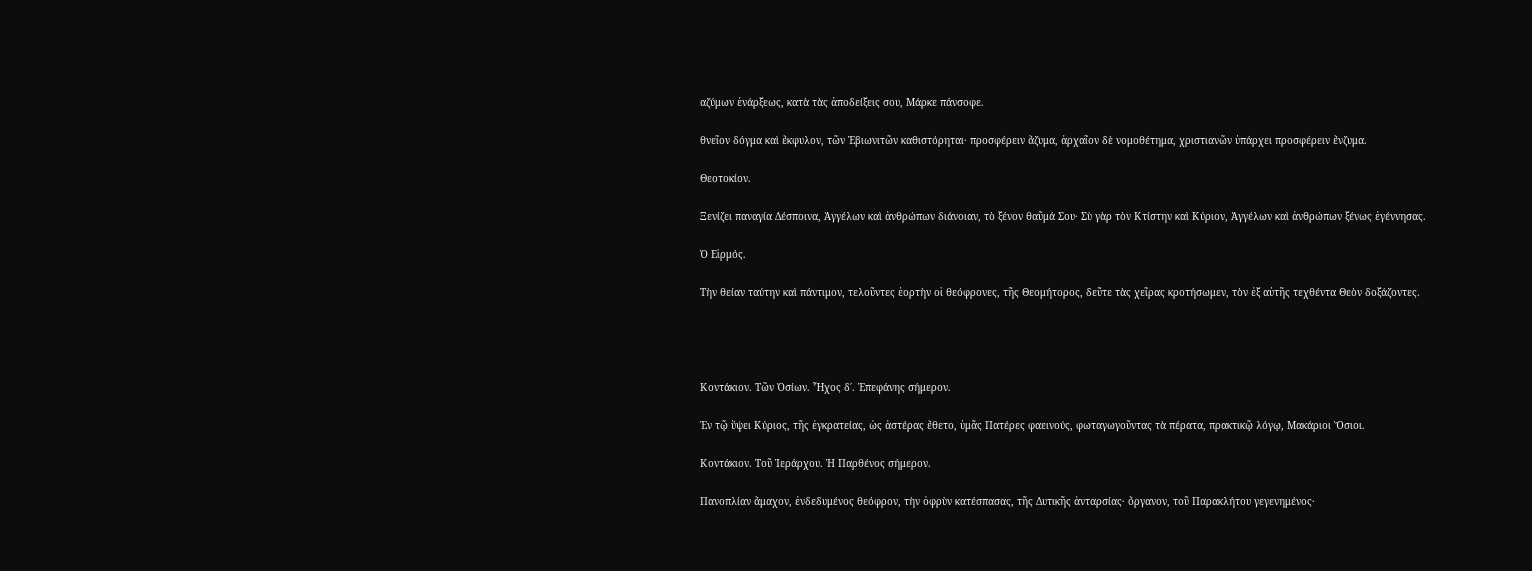αζύμων ἐνάρξεως, κατὰ τὰς ἀποδείξεις σου, Μάρκε πάνσοφε.

θνεῖον δόγμα καὶ ἔκφυλον, τῶν Ἐβιωνιτῶν καθιστόρηται· προσφέρειν ἄζυμα, ἀρχαῖον δὲ νομοθέτημα, χριστιανῶν ὑπάρχει προσφέρειν ἔνζυμα.

Θεοτοκίον.

Ξενίζει παναγία Δέσποινα, Ἀγγέλων καὶ ἀνθρώπων διάνοιαν, τὸ ξένον θαῦμά Σου· Σὺ γὰρ τὸν Κτίστην καὶ Κύριον, Ἀγγέλων καὶ ἀνθρώπων ξένως ἐγέννησας.

Ὁ Εἱρμός.

Τὴν θείαν ταύτην καὶ πάντιμον, τελοῦντες ἑορτὴν οἱ θεόφρονες, τῆς Θεομήτορος, δεῦτε τὰς χεῖρας κροτήσωμεν, τὸν ἐξ αὐτῆς τεχθέντα Θεὸν δοξάζοντες.




Κοντάκιον. Τῶν Ὁσίων. Ἦχος δ΄. Ἐπεφάνης σήμερον.

Ἐν τῷ ὕψει Κύριος, τῆς ἐγκρατείας, ὡς ἀστέρας ἔθετο, ὑμᾶς Πατέρες φαεινούς, φωταγωγοῦντας τὰ πέρατα, πρακτικῷ λόγῳ, Μακάριοι Ὅσιοι.

Κοντάκιον. Τοῦ Ἱεράρχου. Ἡ Παρθένος σήμερον.

Πανοπλίαν ἄμαχον, ἐνδεδυμένος θεόφρον, τὴν ὀφρὺν κατέσπασας, τῆς Δυτικῆς ἀνταρσίας· ὄργανον, τοῦ Παρακλήτου γεγενημένος·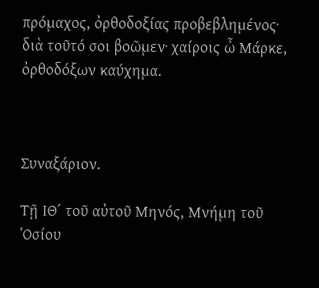πρόμαχος, ὀρθοδοξίας προβεβλημένος· διὰ τοῦτό σοι βοῶμεν· χαίροις ὦ Μάρκε, ὀρθοδόξων καύχημα.



Συναξάριον.

Τῇ ΙΘ΄ τοῦ αὐτοῦ Μηνός, Μνήμη τοῦ Ὁσίου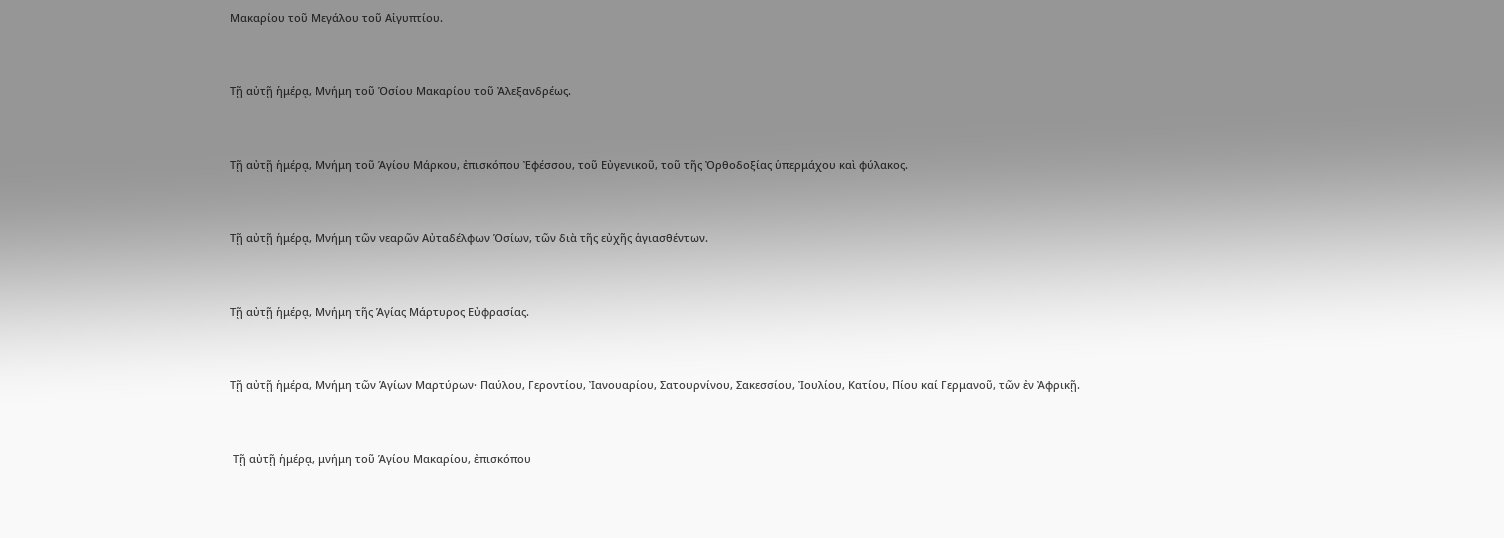Μακαρίου τοῦ Μεγάλου τοῦ Αἰγυπτίου.



Τῇ αὐτῇ ἡμέρᾳ, Μνήμη τοῦ Ὁσίου Μακαρίου τοῦ Ἀλεξανδρέως.



Τῇ αὐτῇ ἡμέρᾳ, Μνήμη τοῦ Ἁγίου Μάρκου, ἐπισκόπου Ἐφέσσου, τοῦ Εὐγενικοῦ, τοῦ τῆς Ὀρθοδοξίας ὑπερμάχου καὶ φύλακος.



Τῇ αὐτῇ ἡμέρᾳ, Μνήμη τῶν νεαρῶν Αὐταδέλφων Ὁσίων, τῶν διὰ τῆς εὐχῆς ἁγιασθέντων.



Τῇ αὐτῇ ἡμέρᾳ, Μνήμη τῆς Ἁγίας Μάρτυρος Εὐφρασίας.



Τῇ αὐτῇ ἡμέρα, Μνήμη τῶν Ἁγίων Μαρτύρων· Παύλου, Γεροντίου, Ἰανουαρίου, Σατουρνίνου, Σακεσσίου, Ἰουλίου, Κατίου, Πίου καί Γερμανοῦ, τῶν ἐν Ἀφρικῇ.



 Τῇ αὐτῇ ἡμέρᾳ, μνήμη τοῦ Ἁγίου Μακαρίου, ἐπισκόπου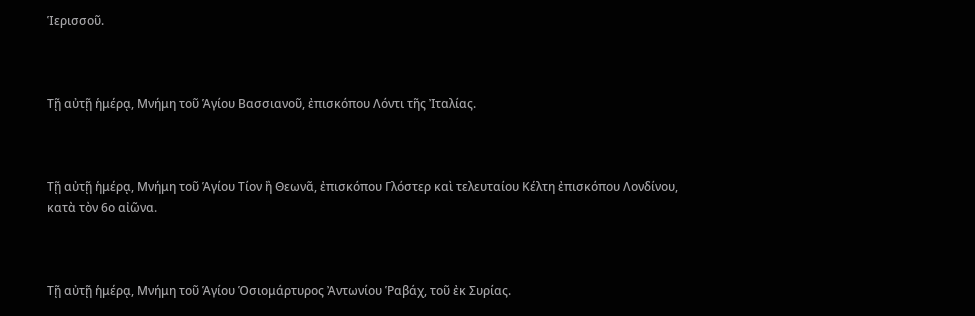Ἱερισσοῦ.



Τῇ αὐτῇ ἡμέρᾳ, Μνήμη τοῦ Ἁγίου Βασσιανοῦ, ἐπισκόπου Λόντι τῆς Ἰταλίας.



Τῇ αὐτῇ ἡμέρᾳ, Μνήμη τοῦ Ἁγίου Τίον ἢ Θεωνᾶ, ἐπισκόπου Γλόστερ καὶ τελευταίου Κέλτη ἐπισκόπου Λονδίνου, κατὰ τὸν 6ο αἰῶνα.



Τῇ αὐτῇ ἡμέρᾳ, Μνήμη τοῦ Ἁγίου Ὁσιομάρτυρος Ἀντωνίου Ῥαβάχ, τοῦ ἐκ Συρίας.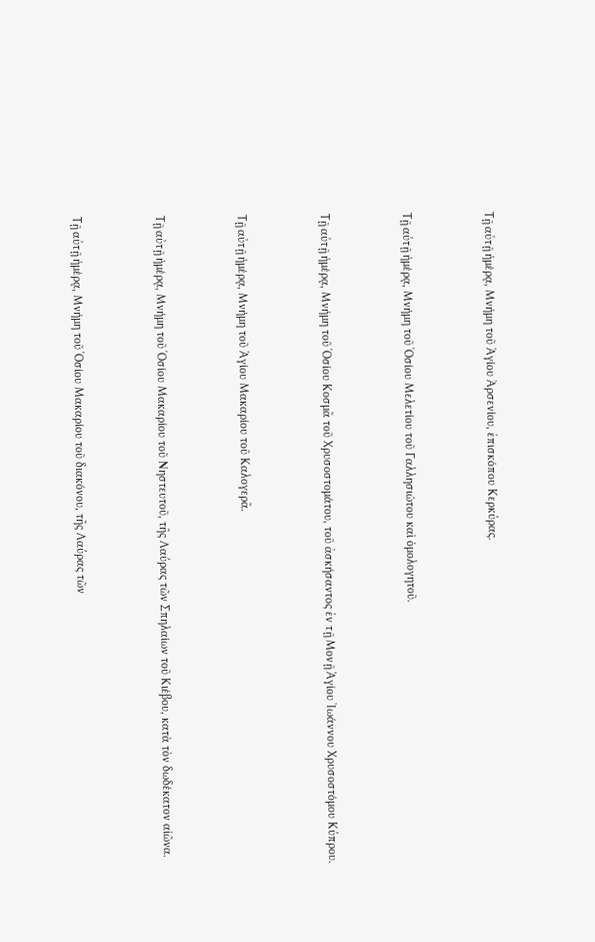Τῇ αὐτῇ ἡμέρᾳ, Μνήμη τοῦ Ἁγίου Ἀρσενίου, ἐπισκόπου Κερκύρας.



Τῇ αὐτῇ ἡμέρᾳ, Μνήμη τοῦ Ὁσίου Μελετίου τοῦ Γαλλησιώτου καὶ ὁμολογητοῦ.



Τῇ αὐτῇ ἡμέρᾳ, Μνήμη τοῦ Ὁσίου Κοσμᾶ τοῦ Χρυσοστομάτου, τοῦ ἀσκήσαντος ἐν τῇ Μονῇ Ἁγίου Ἰωάννου Χρυσοστόμου Κύπρου.



Τῇ αὐτῇ ἡμέρᾳ, Μνήμη τοῦ Ἁγίου Μακαρίου τοῦ Καλογερᾶ.



Τῇ αὐτῇ ἡμέρᾳ, Μνήμη τοῦ Ὁσίου Μακαρίου τοῦ Νηστευτοῦ, τῆς Λαύρας τῶν Σπηλαίων τοῦ Κιέβου, κατὰ τὸν δωδέκατον αἰῶνα.



Τῇ αὐτῇ ἡμέρᾳ, Μνήμη τοῦ Ὁσίου Μακαρίου τοῦ διακόνου, τῆς Λαύρας τῶν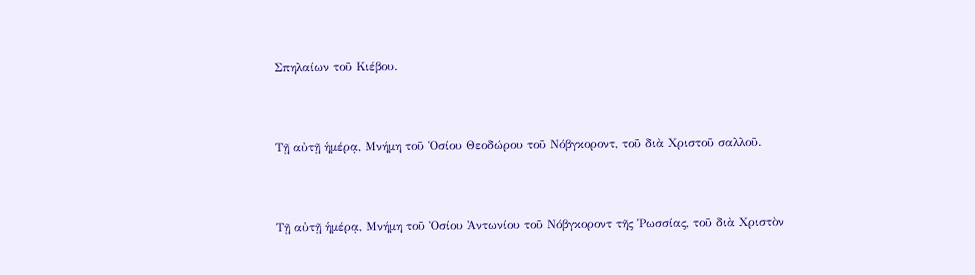Σπηλαίων τοῦ Κιέβου.



Τῇ αὐτῇ ἡμέρᾳ, Μνήμη τοῦ Ὁσίου Θεοδώρου τοῦ Νόβγκοροντ, τοῦ διὰ Χριστοῦ σαλλοῦ.



Τῇ αὐτῇ ἡμέρᾳ, Μνήμη τοῦ Ὁσίου Ἀντωνίου τοῦ Νόβγκοροντ τῆς Ῥωσσίας, τοῦ διὰ Χριστὸν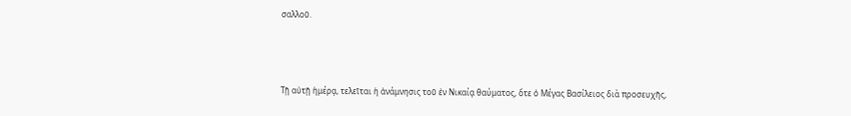σαλλοῦ.



Τῇ αὐτῇ ἡμέρᾳ, τελεῖται ἡ ἀνάμνησις τοῦ ἐν Νικαίᾳ θαύματος, ὅτε ὀ Μέγας Βασίλειος διὰ προσευχῆς,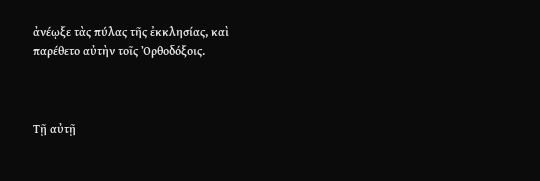ἀνέῳξε τὰς πύλας τῆς ἐκκλησίας, καὶ παρέθετο αὐτὴν τοῖς Ὀρθοδόξοις.



Τῇ αὐτῇ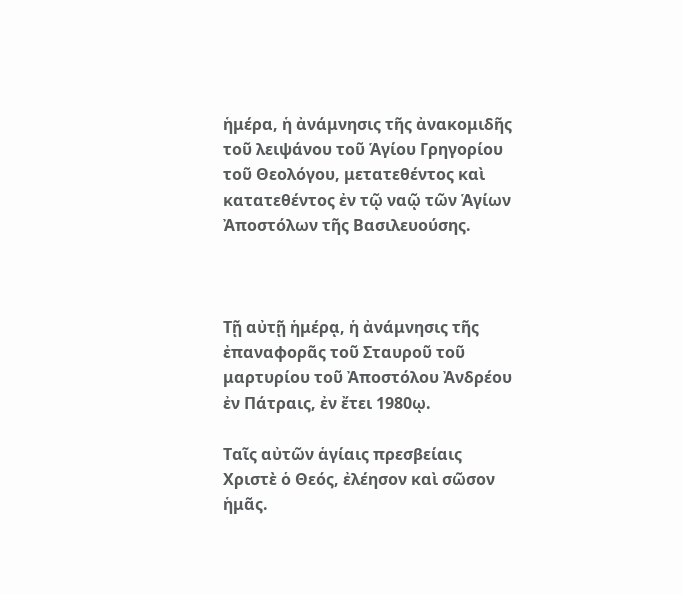ἡμέρα, ἡ ἀνάμνησις τῆς ἀνακομιδῆς τοῦ λειψάνου τοῦ Ἁγίου Γρηγορίου τοῦ Θεολόγου, μετατεθέντος καὶ κατατεθέντος ἐν τῷ ναῷ τῶν Ἁγίων Ἀποστόλων τῆς Βασιλευούσης.



Τῇ αὐτῇ ἡμέρᾳ, ἡ ἀνάμνησις τῆς ἐπαναφορᾶς τοῦ Σταυροῦ τοῦ μαρτυρίου τοῦ Ἀποστόλου Ἀνδρέου ἐν Πάτραις, ἐν ἔτει 1980ῳ.

Ταῖς αὐτῶν ἁγίαις πρεσβείαις Χριστὲ ὁ Θεός, ἐλέησον καὶ σῶσον ἡμᾶς.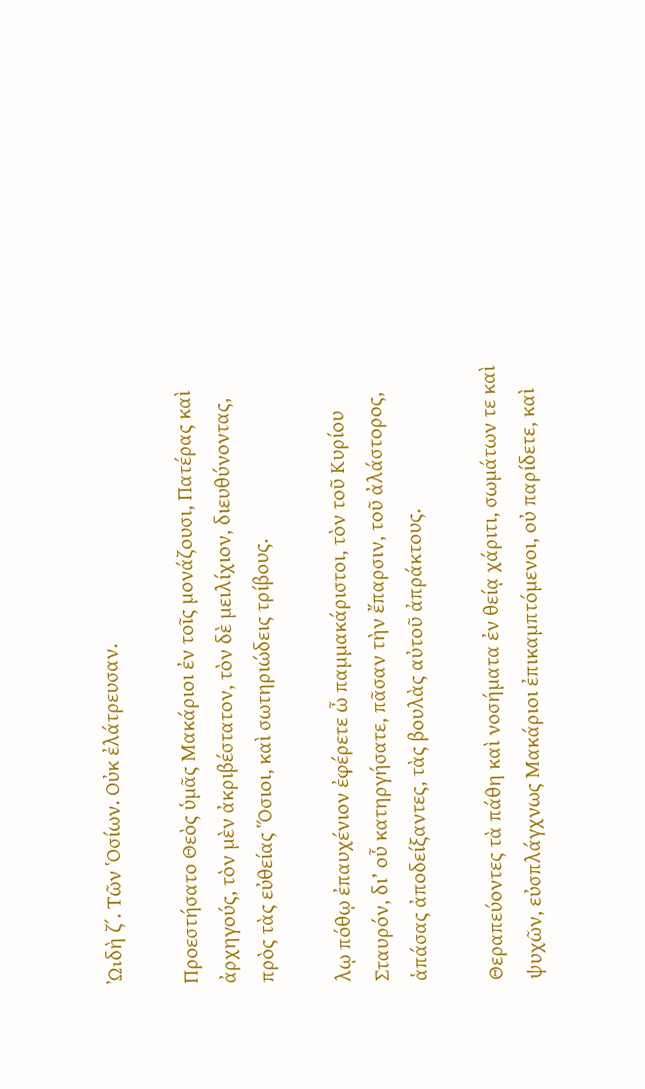ᾨδὴ ζ΄. Τῶν Ὁσίων. Οὐκ ἐλάτρευσαν.

Προεστήσατο Θεὸς ὑμᾶς Μακάριοι ἐν τοῖς μονάζουσι, Πατέρας καὶ ἀρχηγούς, τὸν μὲν ἀκριβέστατον, τὸν δὲ μειλίχιον, διευθύνοντας, πρὸς τὰς εὐθείας Ὅσιοι, καὶ σωτηριώδεις τρίβους.

λῳ πόθῳ ἐπαυχένιον ἐφέρετε ὦ παμμακάριστοι, τὸν τοῦ Κυρίου Σταυρόν, δι’ οὗ κατηργήσατε, πᾶσαν τὴν ἔπαρσιν, τοῦ ἀλάστορος, ἁπάσας ἀποδείξαντες, τὰς βουλὰς αὐτοῦ ἀπράκτους.

Θεραπεύοντες τὰ πάθη καὶ νοσήματα ἐν θείᾳ χάριτι, σωμάτων τε καὶ ψυχῶν, εὐσπλάγχνως Μακάριοι ἐπικαμπτόμενοι, οὐ παρίδετε, καὶ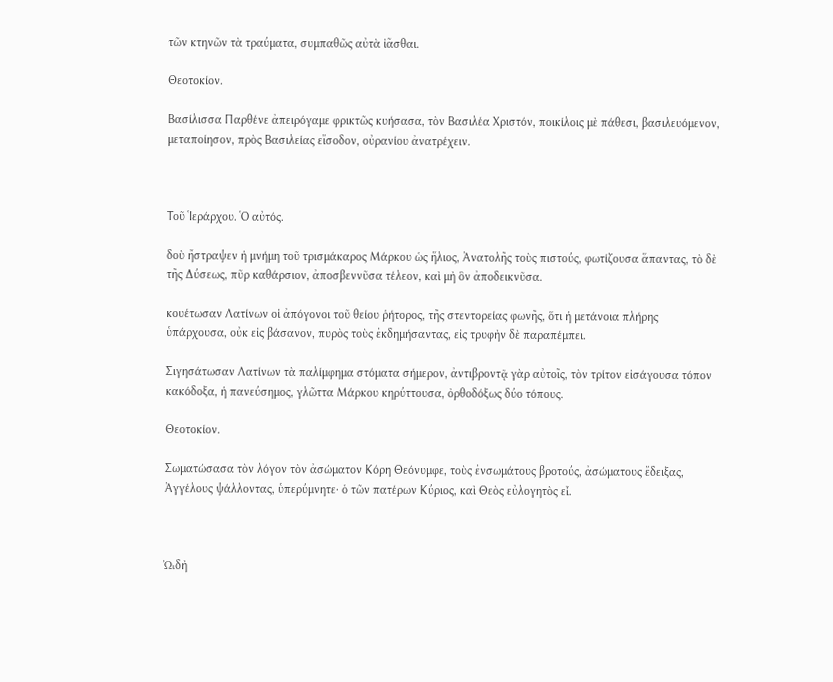τῶν κτηνῶν τὰ τραύματα, συμπαθῶς αὐτὰ ἰᾶσθαι.

Θεοτοκίον.

Βασίλισσα Παρθένε ἀπειρόγαμε φρικτῶς κυήσασα, τὸν Βασιλέα Χριστόν, ποικίλοις μὲ πάθεσι, βασιλευόμενον, μεταποίησον, πρὸς Βασιλείας εἴσοδον, οὐρανίου ἀνατρέχειν.



Τοῦ Ἱεράρχου. Ὁ αὐτός.

δοὺ ἤστραψεν ἡ μνήμη τοῦ τρισμάκαρος Μάρκου ὡς ἥλιος, Ἀνατολῆς τοὺς πιστούς, φωτίζουσα ἅπαντας, τὸ δὲ τῆς Δύσεως, πῦρ καθάρσιον, ἀποσβεννῦσα τέλεον, καὶ μὴ ὃν ἀποδεικνῦσα.

κουέτωσαν Λατίνων οἱ ἀπόγονοι τοῦ θείου ῥήτορος, τῆς στεντορείας φωνῆς, ὅτι ἡ μετάνοια πλήρης ὑπάρχουσα, οὐκ εἰς βάσανον, πυρὸς τοὺς ἐκδημήσαντας, εἰς τρυφὴν δὲ παραπέμπει.

Σιγησάτωσαν Λατίνων τὰ παλίμφημα στόματα σήμερον, ἀντιβροντᾷ γὰρ αὐτοῖς, τὸν τρίτον εἰσάγουσα τόπον κακόδοξα, ἡ πανεύσημος, γλῶττα Μάρκου κηρύττουσα, ὀρθοδόξως δύο τόπους.

Θεοτοκίον.

Σωματώσασα τὸν λόγον τὸν ἀσώματον Κόρη Θεόνυμφε, τοὺς ἐνσωμάτους βροτούς, ἀσώματους ἔδειξας, Ἀγγέλους ψάλλοντας, ὑπερύμνητε· ὁ τῶν πατέρων Κύριος, καὶ Θεὸς εὐλογητὸς εἶ.



ᾨδὴ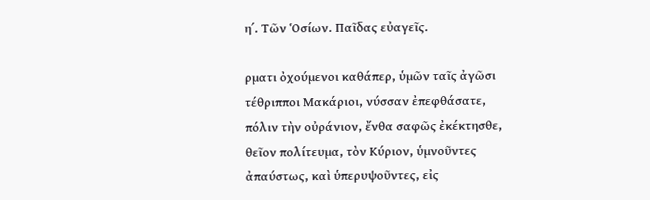η΄. Τῶν Ὁσίων. Παῖδας εὐαγεῖς.

ρματι ὀχούμενοι καθάπερ, ὑμῶν ταῖς ἀγῶσι τέθριπποι Μακάριοι, νύσσαν ἐπεφθάσατε, πόλιν τὴν οὐράνιον, ἔνθα σαφῶς ἐκέκτησθε, θεῖον πολίτευμα, τὸν Κύριον, ὑμνοῦντες ἀπαύστως, καὶ ὑπερυψοῦντες, εἰς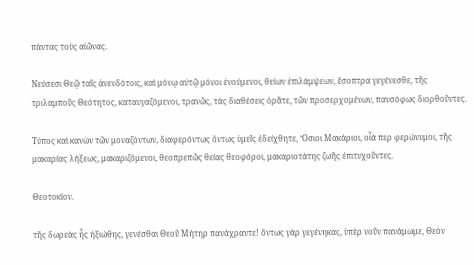πάντας τοὺς αἰῶνας.

Νεύσεσι Θεῷ ταῖς ἀνενδότοις, καὶ μόνῳ αὐτῷ μόνοι ἑνούμενοι, θείων ἐπιλάμψεων, ἔσοπτρα γεγένεσθε, τῆς τριλαμποῦς Θεότητος, καταυγαζόμενοι, τρανῶς, τὰς διαθέσεις ὁρᾶτε, τῶν προσερχομένων, πανσόφως διορθοῦντες.

Τύπος καὶ κανὼν τῶν μοναζόντων, διαφερόντως ὄντως ὑμεῖς ἐδείχθητε, Ὅσιοι Μακάριοι, οἷά περ φερώνυμοι, τῆς μακαρίας λήξεως, μακαριζόμενοι, θεοπρεπῶς θείας θεοφόροι, μακαριοτάτης ζωῆς ἐπιτυχοῦντες.

Θεοτοκίον.

τῆς δωρεὰς ἧς ἠξιώθης, γενέσθαι Θεοῦ Μήτηρ πανάχραντε! ὄντως γὰρ γεγένηκας, ὑπὲρ νοῦν πανάμωμε, Θεὸν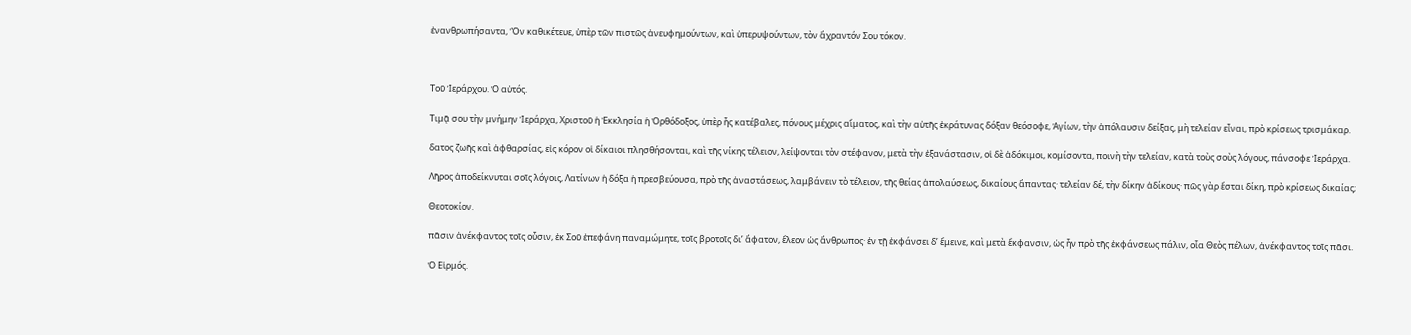ἐνανθρωπήσαντα, Ὃν καθικέτευε, ὑπὲρ τῶν πιστῶς ἀνευφημούντων, καὶ ὑπερυψούντων, τὸν ἄχραντόν Σου τόκον.



Τοῦ Ἱεράρχου. Ὁ αὐτός.

Τιμᾷ σου τὴν μνήμην Ἱεράρχα, Χριστοῦ ἡ Ἐκκλησία ἡ Ὀρθόδοξος, ὑπὲρ ἧς κατέβαλες, πόνους μέχρις αἵματος, καὶ τὴν αὐτῆς ἐκράτυνας δόξαν θεόσοφε, Ἁγίων, τὴν ἀπόλαυσιν δείξας, μὴ τελείαν εἶναι, πρὸ κρίσεως τρισμάκαρ.

δατος ζωῆς καὶ ἀφθαρσίας, εἰς κόρον οἱ δίκαιοι πλησθήσονται, καὶ τῆς νίκης τέλειον, λείψονται τὸν στέφανον, μετὰ τὴν ἐξανάστασιν, οἱ δὲ ἀδόκιμοι, κομίσοντα, ποινὴ τὴν τελείαν, κατὰ τοὺς σοὺς λόγους, πάνσοφε Ἱεράρχα.

Λῆρος ἀποδείκνυται σοῖς λόγοις, Λατίνων ἡ δόξα ἡ πρεσβεύουσα, πρὸ τῆς ἀναστάσεως, λαμβάνειν τὸ τέλειον, τῆς θείας ἀπολαύσεως, δικαίους ἅπαντας· τελείαν δέ, τὴν δίκην ἀδίκους· πῶς γὰρ ἔσται δίκη, πρὸ κρίσεως δικαίας;

Θεοτοκίον.

πᾶσιν ἀνέκφαντος τοῖς οὖσιν, ἐκ Σοῦ ἐπεφάνη παναμώμητε, τοῖς βροτοῖς δι’ ἄφατον, ἔλεον ὡς ἄνθρωπος· ἐν τῇ ἐκφάνσει δ’ ἔμεινε, καὶ μετὰ ἔκφανσιν, ὡς ἧν πρὸ τῆς ἐκφάνσεως πάλιν, οἷα Θεὸς πέλων, ἀνέκφαντος τοῖς πᾶσι.

Ὁ Εἱρμός.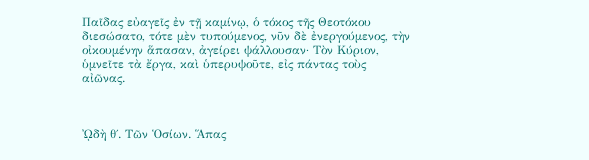Παῖδας εὐαγεῖς ἐν τῇ καμίνῳ, ὁ τόκος τῆς Θεοτόκου διεσώσατο, τότε μὲν τυπούμενος, νῦν δὲ ἐνεργούμενος, τὴν οἰκουμένην ἅπασαν, ἀγείρει ψάλλουσαν· Τὸν Κύριον, ὑμνεῖτε τὰ ἔργα, καὶ ὑπερυψοῦτε, εἰς πάντας τοὺς αἰῶνας.



ᾨδὴ θ΄. Τῶν Ὁσίων. Ἅπας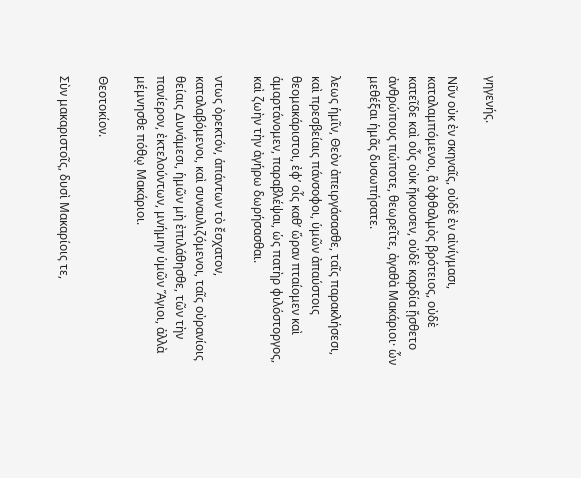γηγενής.

Νῦν οὐκ ἐν σκηναῖς, οὐδὲ ἐν αἰνίγμασι, καταλαμπόμενοι, ἃ ὀφθαλμὸς βρότειος, οὐδὲ κατεῖδε καὶ οὖς οὐκ ἤκουσεν, οὐδὲ καρδία ᾔσθετο ἀνθρώπους πώποτε, θεωρεῖτε, ἀγαθὰ Μακάριοι· ὧν μεθέξαι ἡμᾶς δυσωπήσατε.

λεως ἡμῖν, Θεὸν ἀπειργάσασθε, ταῖς παρακλήσεσι, καὶ πρεσβείαις πάνσοφοι, ὑμῶν ἀπαύστοις θεομακάριστοι, ἐφ’ οἷς καθ’ ὥραν πταίομεν καὶ ἁμαρτάνομεν, παραβλέψαι, ὡς πατὴρ φιλόστοργος, καὶ ζωὴν τὴν ἀγήρω δωρήσασθαι.

ντως ὀρεκτόν, ἁπάντων τὸ ἔσχατον, καταλαβόμενοι, καὶ συναυλιζόμενοι, ταῖς οὐρανίοις θείαις Δυνάμεσι, ἡμῶν μὴ ἐπιλάθησθε, τῶν τὴν πανίερον, ἐκτελούντων, μνήμην ὑμῶν Ἅγιοι, ἀλλὰ μέμνησθε πόθῳ Μακάριοι.

Θεοτοκίον.

Σὺν μακαριστοῖς, δυσὶ Μακαρίοις τε,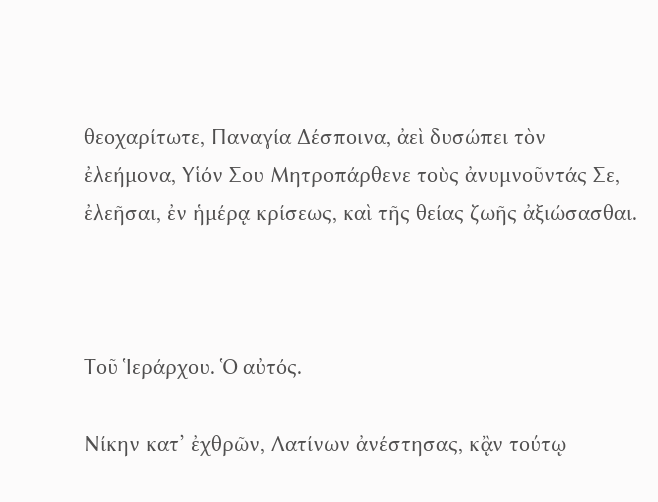θεοχαρίτωτε, Παναγία Δέσποινα, ἀεὶ δυσώπει τὸν ἐλεήμονα, Υἱόν Σου Μητροπάρθενε τοὺς ἀνυμνοῦντάς Σε, ἐλεῆσαι, ἐν ἡμέρᾳ κρίσεως, καὶ τῆς θείας ζωῆς ἀξιώσασθαι.



Τοῦ Ἱεράρχου. Ὁ αὐτός.

Νίκην κατ’ ἐχθρῶν, Λατίνων ἀνέστησας, κᾂν τούτῳ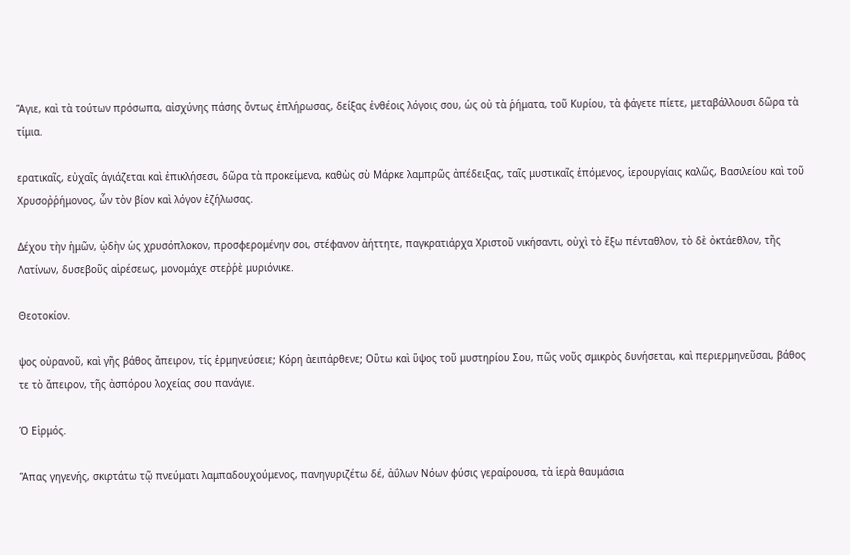Ἅγιε, καὶ τὰ τούτων πρόσωπα, αἰσχύνης πάσης ὄντως ἐπλήρωσας, δείξας ἐνθέοις λόγοις σου, ὡς οὐ τὰ ῥήματα, τοῦ Κυρίου, τὰ φάγετε πίετε, μεταβάλλουσι δῶρα τὰ τίμια.

ερατικαῖς, εὐχαῖς ἁγιάζεται καὶ ἐπικλήσεσι, δῶρα τὰ προκείμενα, καθὼς σὺ Μάρκε λαμπρῶς ἀπέδειξας, ταῖς μυστικαῖς ἑπόμενος, ἱερουργίαις καλῶς, Βασιλείου καὶ τοῦ Χρυσοῤῥήμονος, ὧν τὸν βίον καὶ λόγον ἐζήλωσας.

Δέχου τὴν ἡμῶν, ᾠδὴν ὡς χρυσόπλοκον, προσφερομένην σοι, στέφανον ἀήττητε, παγκρατιάρχα Χριστοῦ νικήσαντι, οὐχὶ τὸ ἔξω πένταθλον, τὸ δὲ ὀκτάεθλον, τῆς Λατίνων, δυσεβοῦς αἱρέσεως, μονομάχε στεῤῥὲ μυριόνικε.

Θεοτοκίον.

ψος οὐρανοῦ, καὶ γῆς βάθος ἄπειρον, τίς ἑρμηνεύσειε; Κόρη ἀειπάρθενε; Οὕτω καὶ ὕψος τοῦ μυστηρίου Σου, πῶς νοῦς σμικρὸς δυνήσεται, καὶ περιερμηνεῦσαι, βάθος τε τὸ ἄπειρον, τῆς ἀσπόρου λοχείας σου πανάγιε.

Ὁ Εἱρμός.

Ἅπας γηγενής, σκιρτάτω τῷ πνεύματι λαμπαδουχούμενος, πανηγυριζέτω δέ, ἀΰλων Νόων φύσις γεραίρουσα, τὰ ἱερὰ θαυμάσια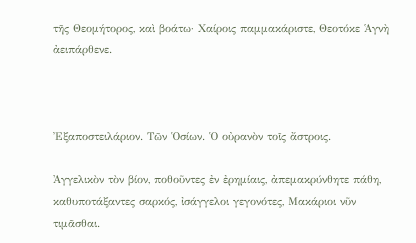τῆς Θεομήτορος, καὶ βοάτω· Χαίροις παμμακάριστε, Θεοτόκε Ἁγνὴ ἀειπάρθενε.



Ἐξαποστειλάριον. Τῶν Ὁσίων. Ὁ οὐρανὸν τοῖς ἄστροις.

Ἀγγελικὸν τὸν βίον, ποθοῦντες ἐν ἐρημίαις, ἀπεμακρύνθητε πάθη, καθυποτάξαντες σαρκός, ἰσάγγελοι γεγονότες, Μακάριοι νῦν τιμᾶσθαι.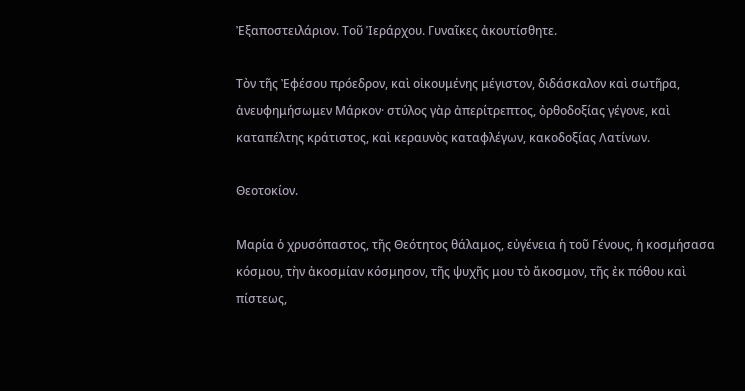Ἐξαποστειλάριον. Τοῦ Ἱεράρχου. Γυναῖκες ἀκουτίσθητε.

Τὸν τῆς Ἐφέσου πρόεδρον, καὶ οἰκουμένης μέγιστον, διδάσκαλον καὶ σωτῆρα, ἀνευφημήσωμεν Μάρκον· στύλος γὰρ ἀπερίτρεπτος, ὀρθοδοξίας γέγονε, καὶ καταπέλτης κράτιστος, καὶ κεραυνὸς καταφλέγων, κακοδοξίας Λατίνων.

Θεοτοκίον.

Μαρία ὁ χρυσόπαστος, τῆς Θεότητος θάλαμος, εὐγένεια ἡ τοῦ Γένους, ἡ κοσμήσασα κόσμου, τὴν ἀκοσμίαν κόσμησον, τῆς ψυχῆς μου τὸ ἄκοσμον, τῆς ἐκ πόθου καὶ πίστεως,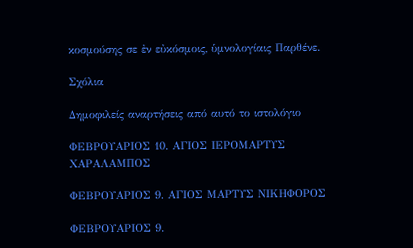κοσμούσης σε ἐν εὐκόσμοις, ὑμνολογίαις Παρθένε.

Σχόλια

Δημοφιλείς αναρτήσεις από αυτό το ιστολόγιο

ΦΕΒΡΟΥΑΡΙΟΣ 10. ΑΓΙΟΣ ΙΕΡΟΜΑΡΤΥΣ ΧΑΡΑΛΑΜΠΟΣ

ΦΕΒΡΟΥΑΡΙΟΣ 9. ΑΓΙΟΣ ΜΑΡΤΥΣ ΝΙΚΗΦΟΡΟΣ

ΦΕΒΡΟΥΑΡΙΟΣ 9.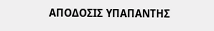ΑΠΟΔΟΣΙΣ ΥΠΑΠΑΝΤΗΣ